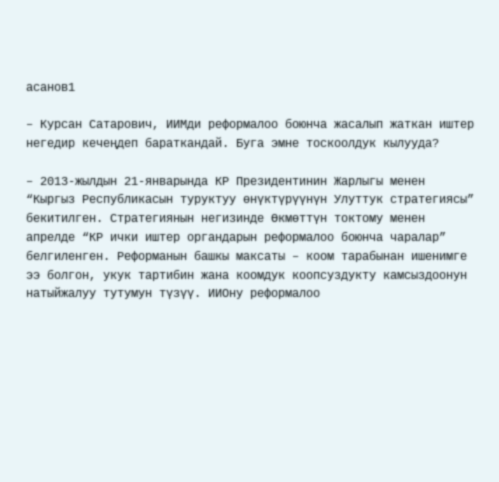асанов1

– Курсан Сатарович, ИИМди реформалоо боюнча жасалып жаткан иштер негедир кечеңдеп бараткандай. Буга эмне тоскоолдук кылууда?

– 2013-жылдын 21-январында КР Президентинин Жарлыгы менен “Кыргыз Республикасын туруктуу өнүктүрүүнүн Улуттук стратегиясы” бекитилген. Стратегиянын негизинде Өкмөттүн токтому менен апрелде “КР ички иштер органдарын реформалоо боюнча чаралар” белгиленген. Реформанын башкы максаты – коом тарабынан ишенимге ээ болгон, укук тартибин жана коомдук коопсуздукту камсыздоонун натыйжалуу тутумун түзүү. ИИОну реформалоо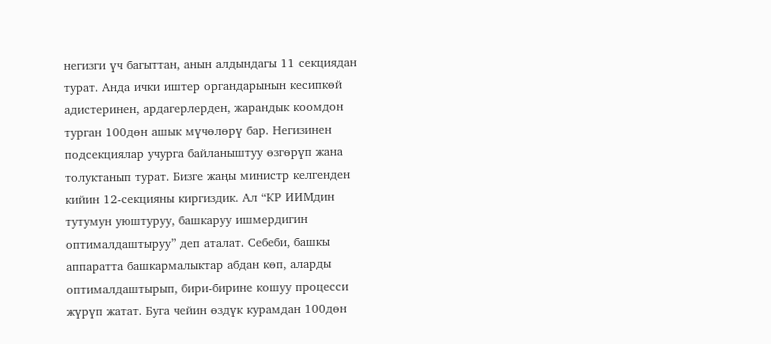негизги үч багыттан, анын алдындагы 11 секциядан турат. Анда ички иштер органдарынын кесипкөй адистеринен, ардагерлерден, жарандык коомдон турган 100дөн ашык мүчөлөрү бар. Негизинен подсекциялар учурга байланыштуу өзгөрүп жана толуктанып турат. Бизге жаңы министр келгенден кийин 12-секцияны киргиздик. Ал “КР ИИМдин тутумун уюштуруу, башкаруу ишмердигин оптималдаштыруу” деп аталат. Себеби, башкы аппаратта башкармалыктар абдан көп, аларды оптималдаштырып, бири-бирине кошуу процесси жүрүп жатат. Буга чейин өздүк курамдан 100дөн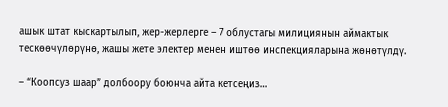ашык штат кыскартылып, жер-жерлерге – 7 облустагы милициянын аймактык тескөөчүлөрүнө, жашы жете электер менен иштөө инспекцияларына жөнөтүлдү.

– “Коопсуз шаар” долбоору боюнча айта кетсеңиз…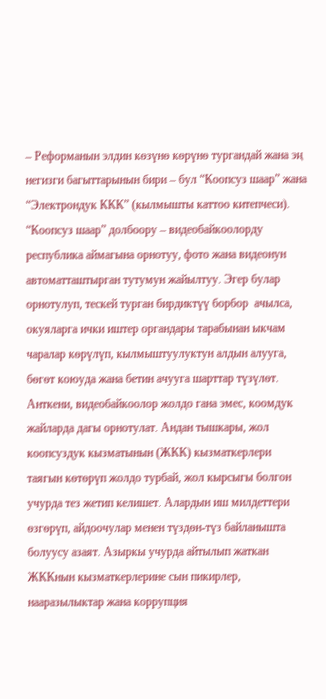– Реформанын элдин көзүнө көрүнө тургандай жана эң негизги багыттарынын бири – бул “Коопсуз шаар” жана “Электрондук ККК” (кылмышты каттоо китепчеси). “Коопсуз шаар” долбоору – видеобайкоолорду республика аймагына орнотуу, фото жана видеонун автоматташтырган тутумун жайылтуу. Эгер булар орнотулуп, тескей турган бирдиктүү борбор  ачылса, окуяларга ички иштер органдары тарабынан ыкчам чаралар көрүлүп, кылмыштуулуктун алдын алууга, бөгөт коюуда жана бетин ачууга шарттар түзүлөт. Анткени, видеобайкоолор жолдо гана эмес, коомдук жайларда дагы орнотулат. Андан тышкары, жол коопсуздук кызматынын (ЖКК) кызматкерлери таягын көтөрүп жолдо турбай, жол кырсыгы болгон учурда тез жетип келишет. Алардын иш милдеттери өзгөрүп, айдоочулар менен түздөн-түз байланышта болуусу азаят. Азыркы учурда айтылып жаткан ЖККнын кызматкерлерине сын пикирлер, нааразылыктар жана коррупция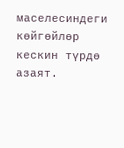маселесиндеги көйгөйлөр кескин түрдө азаят.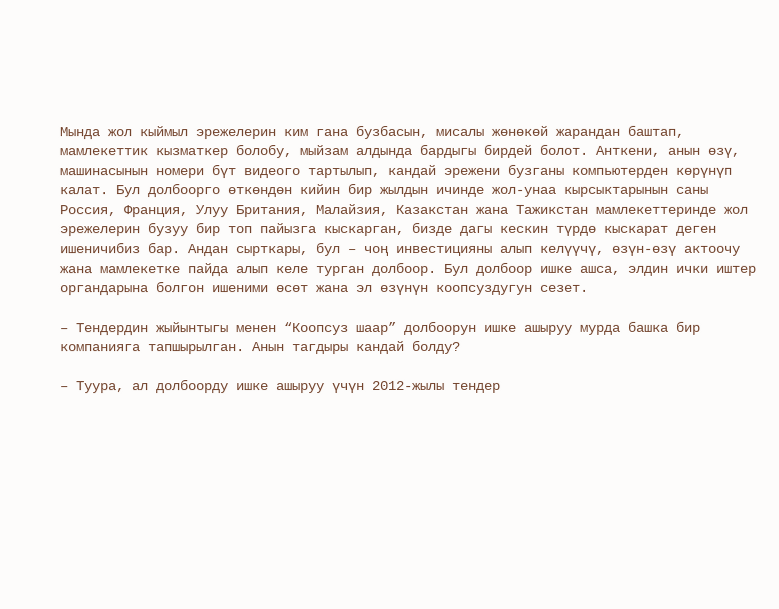Мында жол кыймыл эрежелерин ким гана бузбасын, мисалы жөнөкөй жарандан баштап, мамлекеттик кызматкер болобу, мыйзам алдында бардыгы бирдей болот. Анткени, анын өзү, машинасынын номери бүт видеого тартылып, кандай эрежени бузганы компьютерден көрүнүп калат. Бул долбоорго өткөндөн кийин бир жылдын ичинде жол-унаа кырсыктарынын саны Россия, Франция, Улуу Британия, Малайзия, Казакстан жана Тажикстан мамлекеттеринде жол эрежелерин бузуу бир топ пайызга кыскарган, бизде дагы кескин түрдө кыскарат деген ишеничибиз бар. Андан сырткары, бул – чоң инвестицияны алып келүүчү, өзүн-өзү актоочу жана мамлекетке пайда алып келе турган долбоор. Бул долбоор ишке ашса, элдин ички иштер органдарына болгон ишеними өсөт жана эл өзүнүн коопсуздугун сезет.

– Тендердин жыйынтыгы менен “Коопсуз шаар” долбоорун ишке ашыруу мурда башка бир компанияга тапшырылган. Анын тагдыры кандай болду?

– Туура, ал долбоорду ишке ашыруу үчүн 2012-жылы тендер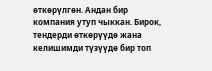өткөрүлгөн. Андан бир компания утуп чыккан. Бирок, тендерди өткөрүүдө жана келишимди түзүүдө бир топ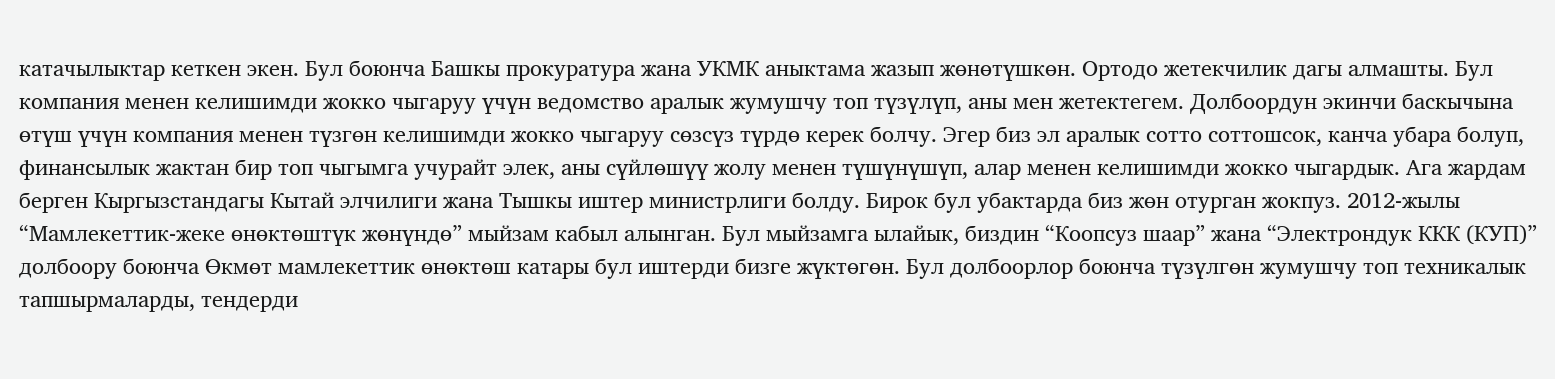катачылыктар кеткен экен. Бул боюнча Башкы прокуратура жана УКМК аныктама жазып жөнөтүшкөн. Ортодо жетекчилик дагы алмашты. Бул компания менен келишимди жокко чыгаруу үчүн ведомство аралык жумушчу топ түзүлүп, аны мен жетектегем. Долбоордун экинчи баскычына өтүш үчүн компания менен түзгөн келишимди жокко чыгаруу сөзсүз түрдө керек болчу. Эгер биз эл аралык сотто соттошсок, канча убара болуп, финансылык жактан бир топ чыгымга учурайт элек, аны сүйлөшүү жолу менен түшүнүшүп, алар менен келишимди жокко чыгардык. Ага жардам берген Кыргызстандагы Кытай элчилиги жана Тышкы иштер министрлиги болду. Бирок бул убактарда биз жөн отурган жокпуз. 2012-жылы “Мамлекеттик-жеке өнөктөштүк жөнүндө” мыйзам кабыл алынган. Бул мыйзамга ылайык, биздин “Коопсуз шаар” жана “Электрондук ККК (КУП)” долбоору боюнча Өкмөт мамлекеттик өнөктөш катары бул иштерди бизге жүктөгөн. Бул долбоорлор боюнча түзүлгөн жумушчу топ техникалык тапшырмаларды, тендерди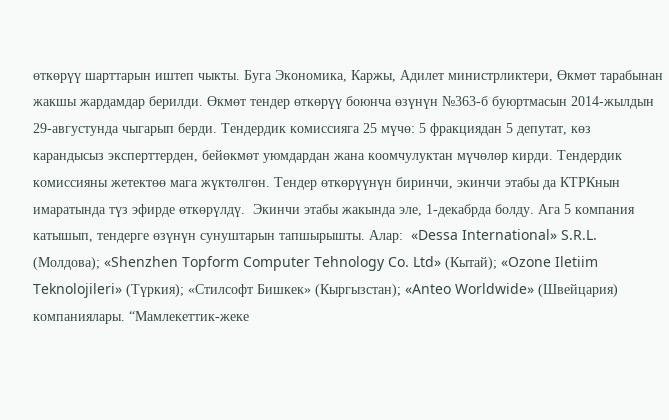өткөрүү шарттарын иштеп чыкты. Буга Экономика, Каржы, Адилет министрликтери, Өкмөт тарабынан жакшы жардамдар берилди. Өкмөт тендер өткөрүү боюнча өзүнүн №363-б буюртмасын 2014-жылдын 29-августунда чыгарып берди. Тендердик комиссияга 25 мүчө: 5 фракциядан 5 депутат, көз карандысыз эксперттерден, бейөкмөт уюмдардан жана коомчулуктан мүчөлөр кирди. Тендердик комиссияны жетектөө мага жүктөлгөн. Тендер өткөрүүнүн биринчи, экинчи этабы да КТРКнын имаратында түз эфирде өткөрүлдү.  Экинчи этабы жакында эле, 1-декабрда болду. Ага 5 компания катышып, тендерге өзүнүн сунуштарын тапшырышты. Алар:  «Dessa International» S.R.L. (Молдова); «Shenzhen Topform Computer Tehnology Co. Ltd» (Кытай); «Ozone Iletiim Teknolojileri» (Түркия); «Стилсофт Бишкек» (Кыргызстан); «Anteo Worldwide» (Швейцария) компаниялары. “Мамлекеттик-жеке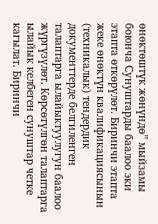өнөктөштүк жөнүндө” мыйзамы боюнча Сунуштарды баалоо эки этапта өткөрүлөт. Биринчи этапта жеке өнөктүн квалификациясынын (техникалык) тендердик документтерде белгиленген талаптарга ылайыктуулугун баалоо жүргүзүлөт. Көрсөтүлгөн талаптарга ылайык келбеген сунуштар четке кагылат. Биринчи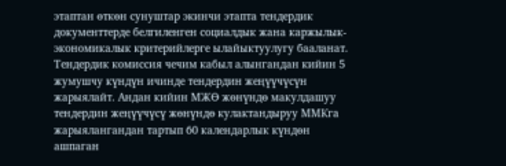этаптан өткөн сунуштар экинчи этапта тендердик документтерде белгиленген социалдык жана каржылык-экономикалык критерийлерге ылайыктуулугу бааланат. Тендердик комиссия чечим кабыл алынгандан кийин 5 жумушчу күндүн ичинде тендердин жеңүүчүсүн жарыялайт. Андан кийин МЖӨ жөнүндө макулдашуу тендердин жеңүүчүсү жөнүндө кулактандыруу ММКга жарыялангандан тартып 60 календарлык күндөн ашпаган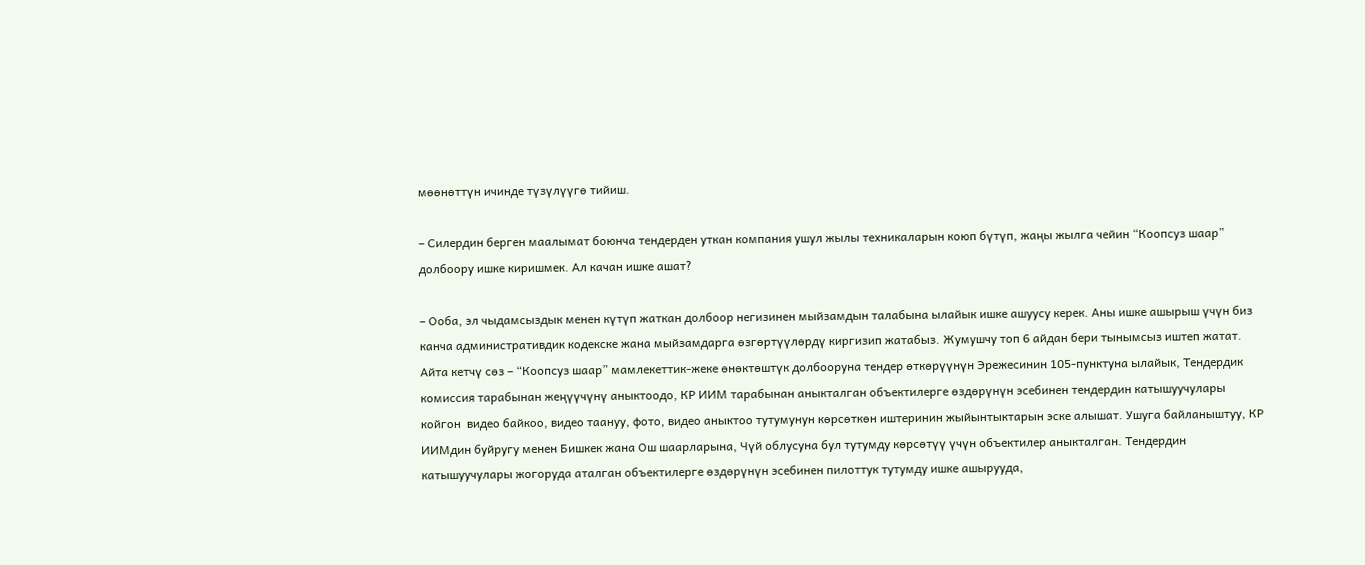мөөнөттүн ичинде түзүлүүгө тийиш.

– Силердин берген маалымат боюнча тендерден уткан компания ушул жылы техникаларын коюп бүтүп, жаңы жылга чейин “Коопсуз шаар” долбоору ишке киришмек. Ал качан ишке ашат?

– Ооба, эл чыдамсыздык менен күтүп жаткан долбоор негизинен мыйзамдын талабына ылайык ишке ашуусу керек. Аны ишке ашырыш үчүн биз канча административдик кодекске жана мыйзамдарга өзгөртүүлөрдү киргизип жатабыз. Жумушчу топ 6 айдан бери тынымсыз иштеп жатат. Айта кетчү сөз – “Коопсуз шаар” мамлекеттик-жеке өнөктөштүк долбооруна тендер өткөрүүнүн Эрежесинин 105-пунктуна ылайык, Тендердик комиссия тарабынан жеңүүчүнү аныктоодо, КР ИИМ тарабынан аныкталган объектилерге өздөрүнүн эсебинен тендердин катышуучулары койгон  видео байкоо, видео таануу, фото, видео аныктоо тутумунун көрсөткөн иштеринин жыйынтыктарын эске алышат. Ушуга байланыштуу, КР ИИМдин буйругу менен Бишкек жана Ош шаарларына, Чүй облусуна бул тутумду көрсөтүү үчүн объектилер аныкталган. Тендердин катышуучулары жогоруда аталган объектилерге өздөрүнүн эсебинен пилоттук тутумду ишке ашырууда,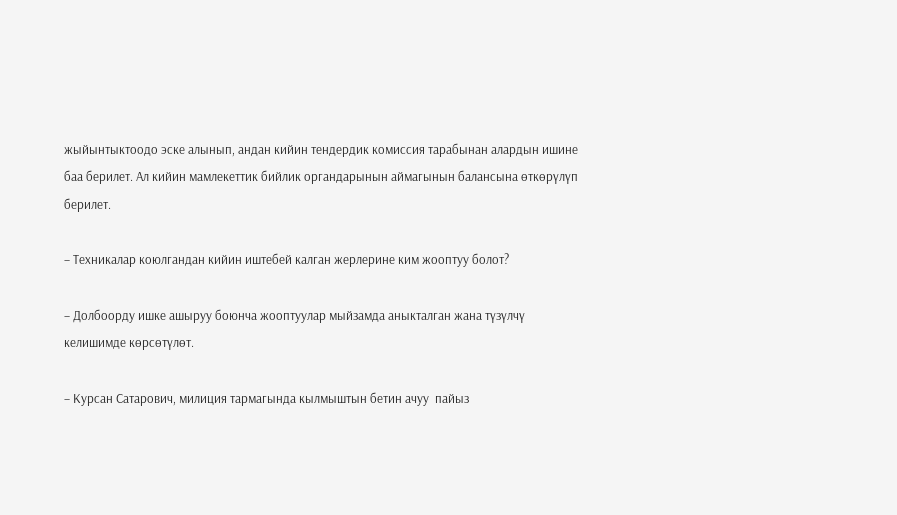жыйынтыктоодо эске алынып, андан кийин тендердик комиссия тарабынан алардын ишине баа берилет. Ал кийин мамлекеттик бийлик органдарынын аймагынын балансына өткөрүлүп берилет.

– Техникалар коюлгандан кийин иштебей калган жерлерине ким жооптуу болот?

– Долбоорду ишке ашыруу боюнча жооптуулар мыйзамда аныкталган жана түзүлчү келишимде көрсөтүлөт.

– Курсан Сатарович, милиция тармагында кылмыштын бетин ачуу  пайыз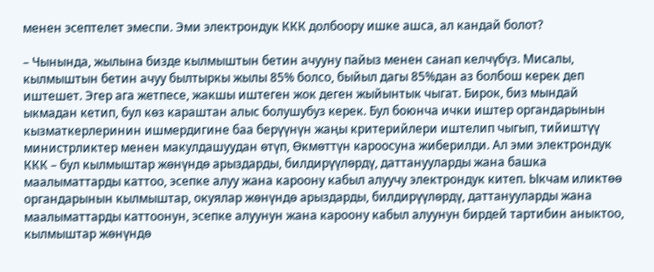менен эсептелет эмеспи. Эми электрондук ККК долбоору ишке ашса, ал кандай болот?

– Чынында, жылына бизде кылмыштын бетин ачууну пайыз менен санап келчүбүз. Мисалы, кылмыштын бетин ачуу былтыркы жылы 85% болсо, быйыл дагы 85%дан аз болбош керек деп иштешет. Эгер ага жетпесе, жакшы иштеген жок деген жыйынтык чыгат. Бирок, биз мындай ыкмадан кетип, бул көз караштан алыс болушубуз керек. Бул боюнча ички иштер органдарынын кызматкерлеринин ишмердигине баа берүүнүн жаңы критерийлери иштелип чыгып, тийиштүү министрликтер менен макулдашуудан өтүп, Өкмөттүн кароосуна жиберилди. Ал эми электрондук ККК – бул кылмыштар жөнүндө арыздарды, билдирүүлөрдү, даттанууларды жана башка маалыматтарды каттоо, эсепке алуу жана кароону кабыл алуучу электрондук китеп. Ыкчам иликтөө органдарынын кылмыштар, окуялар жөнүндө арыздарды, билдирүүлөрдү, даттанууларды жана маалыматтарды каттоонун, эсепке алуунун жана кароону кабыл алуунун бирдей тартибин аныктоо, кылмыштар жөнүндө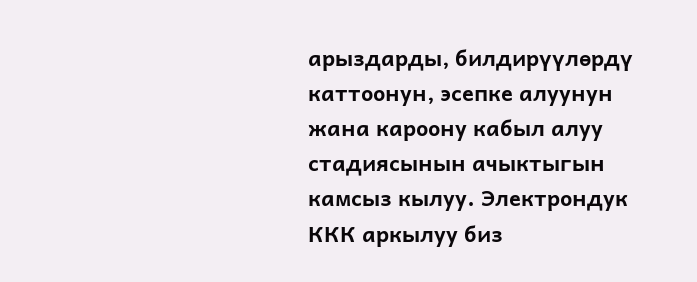арыздарды, билдирүүлөрдү каттоонун, эсепке алуунун жана кароону кабыл алуу стадиясынын ачыктыгын камсыз кылуу. Электрондук ККК аркылуу биз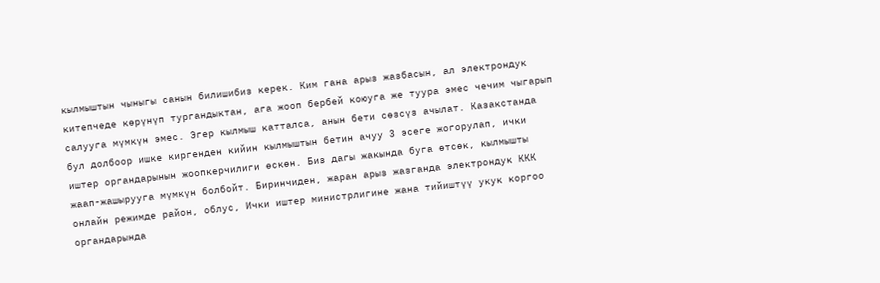кылмыштын чыныгы санын билишибиз керек. Ким гана арыз жазбасын, ал электрондук китепчеде көрүнүп тургандыктан, ага жооп бербей коюуга же туура эмес чечим чыгарып салууга мүмкүн эмес. Эгер кылмыш катталса, анын бети сөзсүз ачылат. Казакстанда бул долбоор ишке киргенден кийин кылмыштын бетин ачуу 3 эсеге жогорулап, ички иштер органдарынын жоопкерчилиги өскөн. Биз дагы жакында буга өтсөк, кылмышты жаап-жашырууга мүмкүн болбойт. Биринчиден, жаран арыз жазганда электрондук ККК онлайн режимде район, облус, Ички иштер министрлигине жана тийиштүү укук коргоо органдарында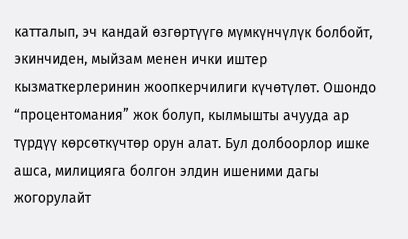катталып, эч кандай өзгөртүүгө мүмкүнчүлүк болбойт, экинчиден, мыйзам менен ички иштер кызматкерлеринин жоопкерчилиги күчөтүлөт. Ошондо “процентомания” жок болуп, кылмышты ачууда ар түрдүү көрсөткүчтөр орун алат. Бул долбоорлор ишке ашса, милицияга болгон элдин ишеними дагы жогорулайт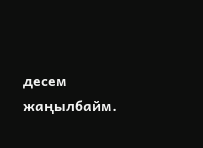десем жаңылбайм.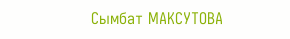Сымбат МАКСУТОВА